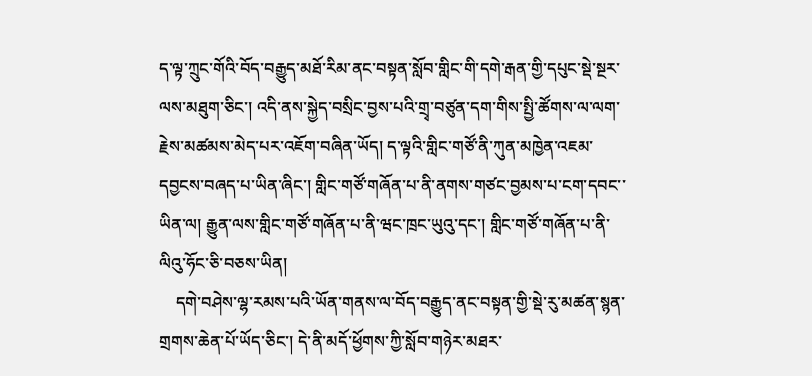ད་ལྟ་ཀྲུང་གོའི་བོད་བརྒྱུད་མཐོ་རིམ་ནང་བསྟན་སློབ་གླིང་གི་དགེ་རྒན་གྱི་དཔུང་སྡེ་སྔར་ལས་མཐུག་ཅིང་། འདི་ནས་སྐྱེད་བསྲིང་བྱས་པའི་གྲྭ་བཙུན་དག་གིས་སྤྱི་ཚོགས་ལ་ལག་རྗེས་མཚམས་མེད་པར་འཇོག་བཞིན་ཡོད། ད་ལྟའི་གླིང་གཙོ་ནི་ཀུན་མཁྱེན་འཇམ་དབྱངས་བཞད་པ་ཡིན་ཞིང་། གླིང་གཙོ་གཞོན་པ་ནི་ནགས་གཙང་བྱམས་པ་ངག་དབང་་ཡིན་ལ། རྒྱུན་ལས་གླིང་གཙོ་གཞོན་པ་ནི་ཝང་ཁྲང་ཡུའུ་དང་། གླིང་གཙོ་གཞོན་པ་ནི་ལིའུ་ཧོང་ཅི་བཅས་ཡིན།
    དགེ་བཤེས་ལྷ་རམས་པའི་ཡོན་གནས་ལ་བོད་བརྒྱུད་ནང་བསྟན་གྱི་སྡེ་རུ་མཚན་སྙན་གྲགས་ཆེན་པོ་ཡོད་ཅིང་། དེ་ནི་མདོ་ཕྱོགས་ཀྱི་སློབ་གཉེར་མཐར་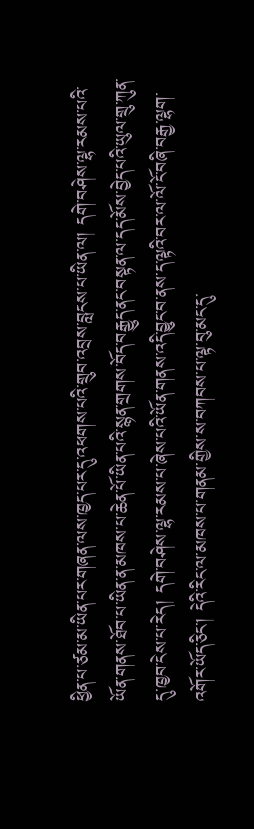ཕྱིན་པ་ཙམ་མ་ཡིན་པར་གཞན་ལས་ཁྱད་པར་དུ་འཕགས་པའི་གྲུབ་འབྲས་བླངས་པ་ཡིན་ལ། དགེ་བཤེས་ལྷ་རམས་པའི་ཡོན་གནས་ཐོབ་པ་ཡིན་ན་མཁས་པ་ཆེན་པོ་ཡིན་པའི་སྙན་གྲགས་བོད་བརྒྱུད་ནང་བསྟན་ལ་དད་མོས་བྱེད་པའི་ཡུལ་གྲུ་ཀུན་དུ་ཁྱབ་ངེས་པ་རེད། དགེ་བཤེས་ལྷ་རམས་པ་ཞེས་པའི་ཡོན་གནས་འདི་བྱུང་བ་ནས་ད་ལྟའི་བར་ལ་ལོ་ངོ་བཞི་བརྒྱ་ལྷག་འགོར་ཡོད་ཅིང་། དེའི་རིང་ལ་མཁས་པ་གནམ་གྱིས་ས་བཀབས་པ་ལྟ་བུ་མང་དུ་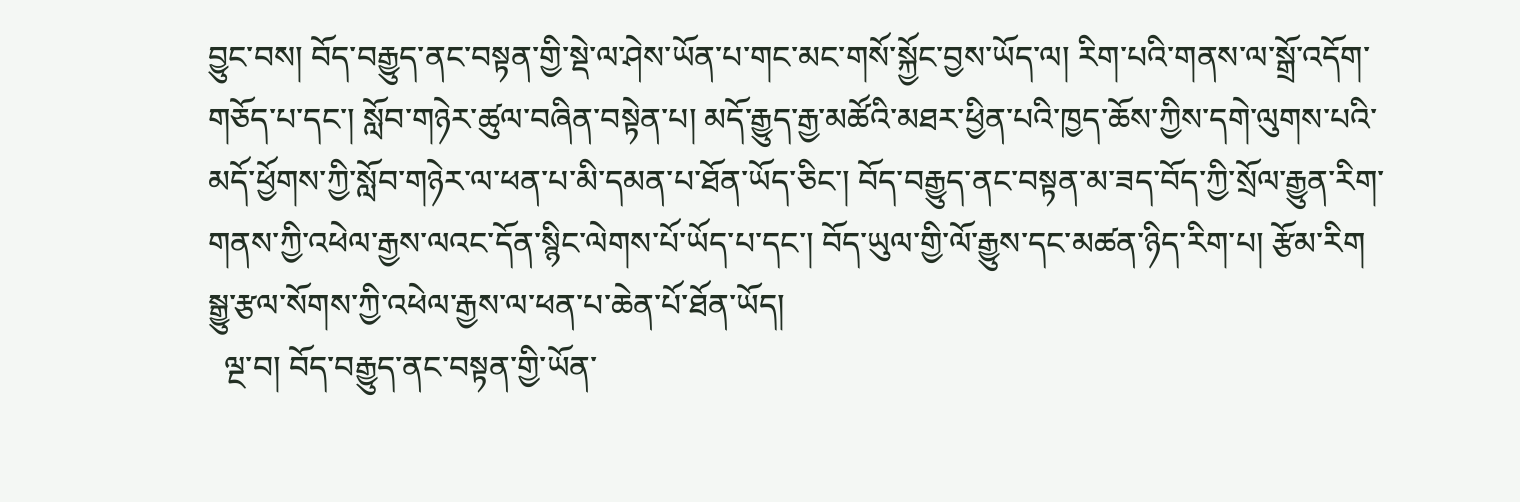བྱུང་བས། བོད་བརྒྱུད་ནང་བསྟན་གྱི་སྡེ་ལ་ཤེས་ཡོན་པ་གང་མང་གསོ་སྐྱོང་བྱས་ཡོད་ལ། རིག་པའི་གནས་ལ་སྒྲོ་འདོག་གཅོད་པ་དང་། སློབ་གཉེར་ཚུལ་བཞིན་བསྟེན་པ། མདོ་རྒྱུད་རྒྱ་མཚོའི་མཐར་ཕྱིན་པའི་ཁྱད་ཆོས་ཀྱིས་དགེ་ལུགས་པའི་མདོ་ཕྱོགས་ཀྱི་སློབ་གཉེར་ལ་ཕན་པ་མི་དམན་པ་ཐོན་ཡོད་ཅིང་། བོད་བརྒྱུད་ནང་བསྟན་མ་ཟད་བོད་ཀྱི་སྲོལ་རྒྱུན་རིག་གནས་ཀྱི་འཕེལ་རྒྱས་ལའང་དོན་སྙིང་ལེགས་པོ་ཡོད་པ་དང་། བོད་ཡུལ་གྱི་ལོ་རྒྱུས་དང་མཚན་ཉིད་རིག་པ། རྩོམ་རིག སྒྱུ་རྩལ་སོགས་ཀྱི་འཕེལ་རྒྱས་ལ་ཕན་པ་ཆེན་པོ་ཐོན་ཡོད།
  ལྔ་བ། བོད་བརྒྱུད་ནང་བསྟན་གྱི་ཡོན་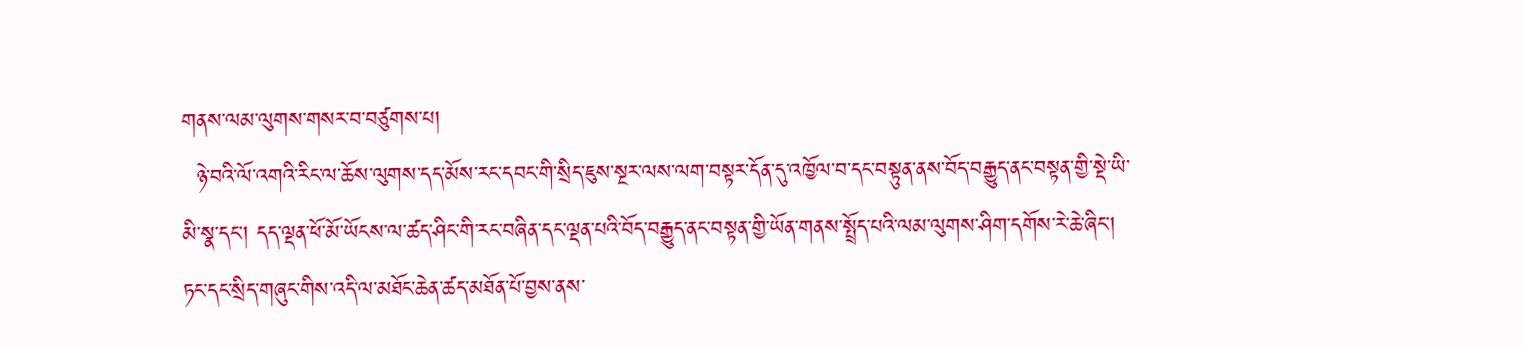གནས་ལམ་ལུགས་གསར་བ་བཙུགས་པ།
  ཉེ་བའི་ལོ་འགའི་རིང་ལ་ཆོས་ལུགས་དད་མོས་རང་དབང་གི་སྲིད་ཇུས་སྔར་ལས་ལག་བསྟར་དོན་དུ་འཁྱོལ་བ་དང་བསྟུན་ནས་བོད་བརྒྱུད་ནང་བསྟན་གྱི་སྡེ་ཡི་མི་སྣ་དང་། དད་ལྡན་ཕོ་མོ་ཡོངས་ལ་ཚད་ཤིང་གི་རང་བཞིན་དང་ལྡན་པའི་བོད་བརྒྱུད་ནང་བསྟན་གྱི་ཡོན་གནས་སྤྲོད་པའི་ལམ་ལུགས་ཤིག་དགོས་རེ་ཆེ་ཞིང་། ཏང་དང་སྲིད་གཞུང་གིས་འདི་ལ་མཐོང་ཆེན་ཚད་མཐོན་པོ་བྱས་ནས་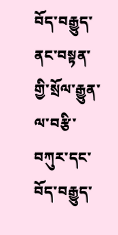བོད་བརྒྱུད་ནང་བསྟན་གྱི་སྲོལ་རྒྱུན་ལ་བརྩི་བཀུར་དང་བོད་བརྒྱུད་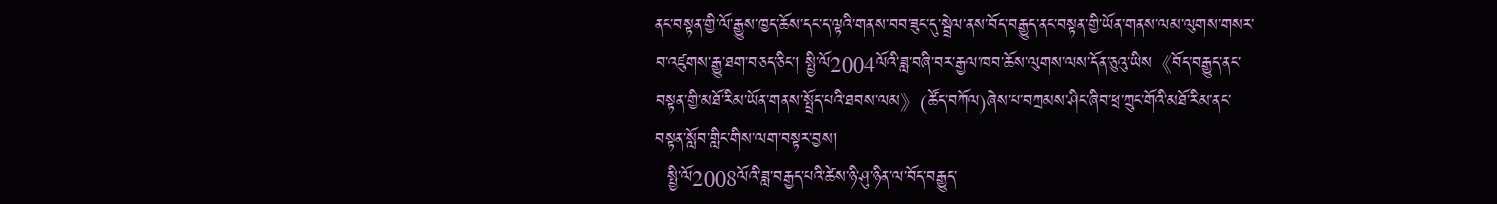ནང་བསྟན་གྱི་ལོ་རྒྱུས་ཁྱད་ཆོས་དང་ད་ལྟའི་གནས་བབ་ཟུང་དུ་སྦྲེལ་ནས་བོད་བརྒྱུད་ནང་བསྟན་གྱི་ཡོན་གནས་ལམ་ལུགས་གསར་བ་འཛུགས་རྒྱུ་ཐག་བཅད་ཅིང་། སྤྱི་ལོ2004ལོའི་ཟླ་བཞི་བར་རྒྱལ་ཁབ་ཆོས་ལུགས་ལས་དོན་ཅུའུ་ཡིས《བོད་བརྒྱུད་ནང་བསྟན་གྱི་མཐོ་རིམ་ཡོན་གནས་སྤྲོད་པའི་ཐབས་ལམ》(ཚོད་བཀོལ)ཞེས་པ་བཀྲམས་ཤིང་ཞིབ་ཕྲ་ཀྲུང་གོའི་མཐོ་རིམ་ནང་བསྟན་སློབ་གླིང་གིས་ལག་བསྟར་བྱས།
  སྤྱི་ལོ2008ལོའི་ཟླ་བརྒྱད་པའི་ཚེས་ཉི་ཤུ་ཉིན་ལ་བོད་བརྒྱུད་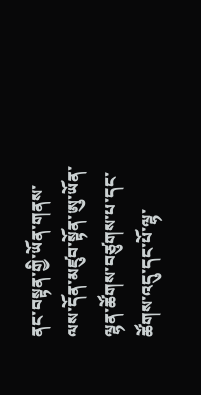ནང་བསྟན་གྱི་ཡོན་གནས་ལས་དོན་མཛུབ་སྟོན་ཨུ་ཡོན་ལྷན་ཚོགས་བཙུགས་པ་དང་ཚོགས་འདུ་དང་པོ་ལྷ་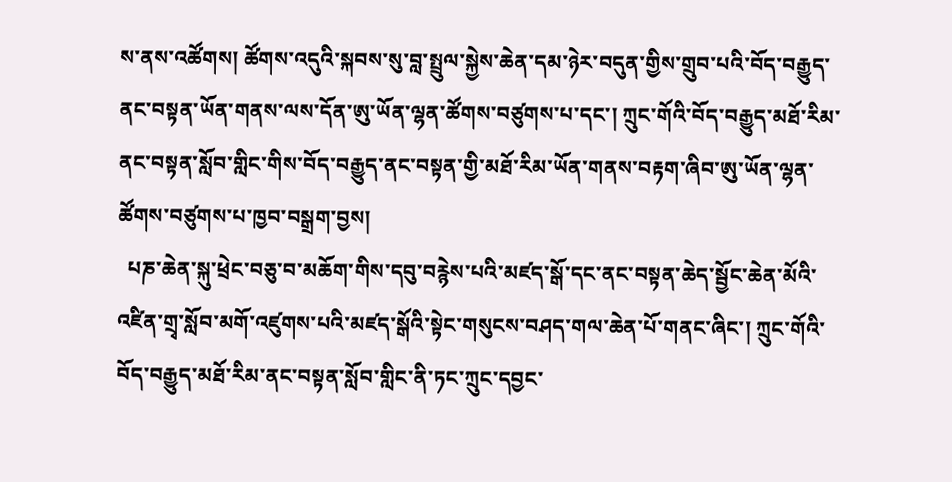ས་ནས་འཚོགས། ཚོགས་འདུའི་སྐབས་སུ་བླ་སྤྲུལ་སྐྱེས་ཆེན་དམ་ཉེར་བདུན་གྱིས་གྲུབ་པའི་བོད་བརྒྱུད་ནང་བསྟན་ཡོན་གནས་ལས་དོན་ཨུ་ཡོན་ལྷན་ཚོགས་བཙུགས་པ་དང་། ཀྲུང་གོའི་བོད་བརྒྱུད་མཐོ་རིམ་ནང་བསྟན་སློབ་གླིང་གིས་བོད་བརྒྱུད་ནང་བསྟན་གྱི་མཐོ་རིམ་ཡོན་གནས་བརྟག་ཞིབ་ཨུ་ཡོན་ལྷན་ཚོགས་བཙུགས་པ་ཁྱབ་བསྒྲག་བྱས།
  པཎ་ཆེན་སྐུ་ཕྲེང་བཅུ་བ་མཆོག་གིས་དབུ་བརྙེས་པའི་མཛད་སྒོ་དང་ནང་བསྟན་ཆེད་སྦྱོང་ཆེན་མོའི་འཛིན་གྲྭ་སློབ་མགོ་འཛུགས་པའི་མཛད་སྒོའི་སྟེང་གསུངས་བཤད་གལ་ཆེན་པོ་གནང་ཞིང་། ཀྲུང་གོའི་བོད་བརྒྱུད་མཐོ་རིམ་ནང་བསྟན་སློབ་གླིང་ནི་ཏང་ཀྲུང་དབྱང་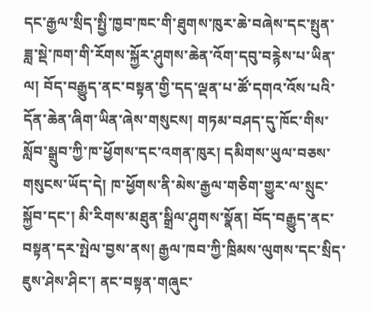དང་རྒྱལ་སྲིད་སྤྱི་ཁྱབ་ཁང་གི་ཐུགས་ཁུར་ཆེ་བཞེས་དང་སྤུན་ཟླ་སྡེ་ཁག་གི་རོགས་སྐྱོར་ཤུགས་ཆེན་འོག་དབུ་བརྙེས་པ་ཡིན་ལ། བོད་བརྒྱུད་ནང་བསྟན་གྱི་དད་ལྡན་པ་ཚོ་དགའ་འོས་པའི་དོན་ཆེན་ཞིག་ཡིན་ཞེས་གསུངས། གཏམ་བཤད་དུ་ཁོང་གིས་སློབ་སྒྲུབ་ཀྱི་ཁ་ཕྱོགས་དང་འགན་ཁུར། དམིགས་ཡུལ་བཅས་གསུངས་ཡོད་དེ། ཁ་ཕྱོགས་ནི་མེས་རྒྱལ་གཅིག་གྱུར་ལ་སྲུང་སྐྱོབ་དང་། མི་རིགས་མཐུན་སྒྲིལ་ཤུགས་སྣོན། བོད་བརྒྱུད་ནང་བསྟན་དར་སྤེལ་བྱས་ནས། རྒྱལ་ཁབ་ཀྱི་ཁྲིམས་ལུགས་དང་སྲིད་ཇུས་ཤེས་ཤིང་། ནང་བསྟན་གཞུང་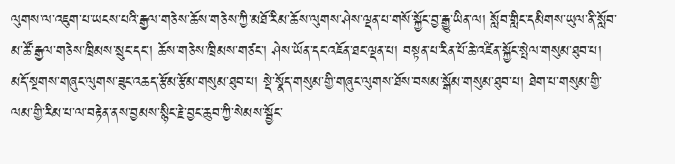ལུགས་ལ་འཇུག་པ་ཡངས་པའི་རྒྱལ་གཅེས་ཆོས་གཅེས་ཀྱི་མཐོ་རིམ་ཆོས་ལུགས་ཤེས་ལྡན་པ་གསོ་སྐྱོང་བྱ་རྒྱུ་ཡིན་ལ། སློབ་གླིང་དམིགས་ཡུལ་ནི་སློབ་མ་ཚོ་རྒྱལ་གཅེས་ཁྲིམས་སྲུང་དང་། ཆོས་གཅེས་ཁྲིམས་གཙང་། ཤེས་ཡོན་དང་འཇོན་ཐང་ལྡན་པ། བསྟན་པ་རིན་པོ་ཆེ་འཛིན་སྐྱོང་སྤེལ་གསུམ་ཐུབ་པ། མདོ་སྔགས་གཞུང་ལུགས་ཟུང་འཆད་རྩོམ་རྩོམ་གསུམ་ཐུབ་པ། སྡེ་སྣོད་གསུམ་གྱི་གཞུང་ལུགས་ཐོས་བསམ་སྒོམ་གསུམ་ཐུབ་པ། ཐེག་པ་གསུམ་གྱི་ལམ་གྱི་རིམ་པ་ལ་བརྟེན་ནས་བྱམས་སྙིང་རྗེ་བྱང་ཆུབ་ཀྱི་སེམས་སྦྱོང་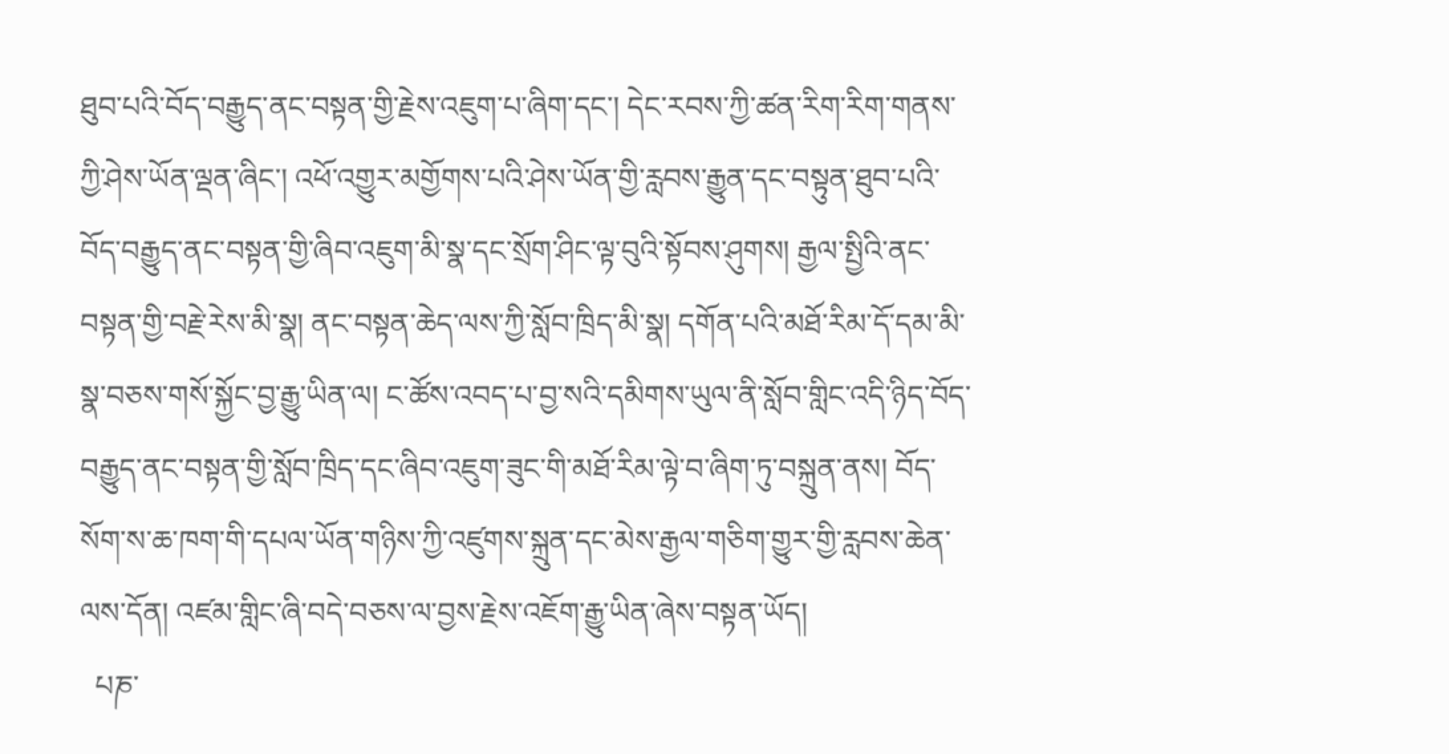ཐུབ་པའི་བོད་བརྒྱུད་ནང་བསྟན་གྱི་རྗེས་འཇུག་པ་ཞིག་དང་། དེང་རབས་ཀྱི་ཚན་རིག་རིག་གནས་ཀྱི་ཤེས་ཡོན་ལྡན་ཞིང་། འཕོ་འགྱུར་མགྱོགས་པའི་ཤེས་ཡོན་གྱི་རླབས་རྒྱུན་དང་བསྟུན་ཐུབ་པའི་བོད་བརྒྱུད་ནང་བསྟན་གྱི་ཞིབ་འཇུག་མི་སྣ་དང་སྲོག་ཤིང་ལྟ་བུའི་སྟོབས་ཤུགས། རྒྱལ་སྤྱིའི་ནང་བསྟན་གྱི་བརྗེ་རེས་མི་སྣ། ནང་བསྟན་ཆེད་ལས་ཀྱི་སློབ་ཁྲིད་མི་སྣ། དགོན་པའི་མཐོ་རིམ་དོ་དམ་མི་སྣ་བཅས་གསོ་སྐྱོང་བྱ་རྒྱུ་ཡིན་ལ། ང་ཚོས་འབད་པ་བྱ་སའི་དམིགས་ཡུལ་ནི་སློབ་གླིང་འདི་ཉིད་བོད་བརྒྱུད་ནང་བསྟན་གྱི་སློབ་ཁྲིད་དང་ཞིབ་འཇུག་ཟུང་གི་མཐོ་རིམ་ལྟེ་བ་ཞིག་ཏུ་བསྐྲུན་ནས། བོད་སོག་ས་ཆ་ཁག་གི་དཔལ་ཡོན་གཉིས་ཀྱི་འཛུགས་སྐྲུན་དང་མེས་རྒྱལ་གཅིག་གྱུར་གྱི་རླབས་ཆེན་ལས་དོན། འཛམ་གླིང་ཞི་བདེ་བཅས་ལ་བྱས་རྗེས་འཇོག་རྒྱུ་ཡིན་ཞེས་བསྟན་ཡོད།
  པཎ་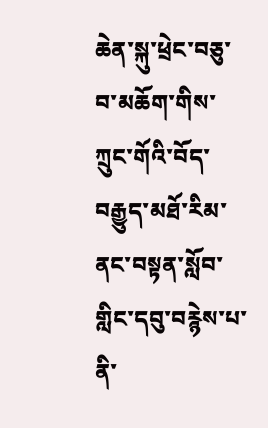ཆེན་སྐུ་ཕྲེང་བཅུ་བ་མཆོག་གིས་ཀྲུང་གོའི་བོད་བརྒྱུད་མཐོ་རིམ་ནང་བསྟན་སློབ་གླིང་དབུ་བརྙེས་པ་ནི་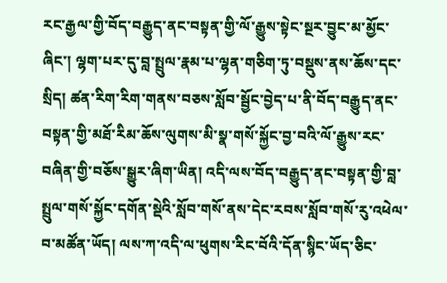རང་རྒྱལ་གྱི་བོད་བརྒྱུད་ནང་བསྟན་གྱི་ལོ་རྒྱུས་སྟེང་སྔར་བྱུང་མ་མྱོང་ཞིང་། ལྷག་པར་དུ་བླ་སྤྲུལ་རྣམ་པ་ལྷན་གཅིག་ཏུ་བསྡུས་ནས་ཆོས་དང་སྲིད། ཚན་རིག་རིག་གནས་བཅས་སློབ་སྦྱོང་བྱེད་པ་ནི་བོད་བརྒྱུད་ནང་བསྟན་གྱི་མཐོ་རིམ་ཆོས་ལུགས་མི་སྣ་གསོ་སྐྱོང་བྱ་བའི་ལོ་རྒྱུས་རང་བཞིན་གྱི་བཅོས་སྒྱུར་ཞིག་ཡིན། འདི་ལས་བོད་བརྒྱུད་ནང་བསྟན་གྱི་བླ་སྤྲུལ་གསོ་སྐྱོང་དགོན་སྡེའི་སློབ་གསོ་ནས་དེང་རབས་སློབ་གསོ་རུ་འཕེལ་བ་མཚོན་ཡོད། ལས་ཀ་འདི་ལ་ཕུགས་རིང་བོའི་དོན་སྙིང་ཡོད་ཅིང་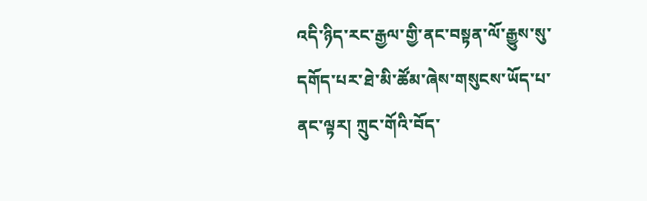འདི་ཉིད་རང་རྒྱལ་གྱི་ནང་བསྟན་ལོ་རྒྱུས་སུ་དགོད་པར་ཐེ་མི་ཚོམ་ཞེས་གསུངས་ཡོད་པ་ནང་ལྟར། ཀྲུང་གོའི་བོད་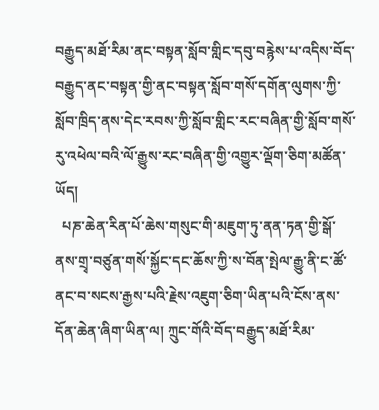བརྒྱུད་མཐོ་རིམ་ནང་བསྟན་སློབ་གླིང་དབུ་བརྙེས་པ་འདིས་བོད་བརྒྱུད་ནང་བསྟན་གྱི་ནང་བསྟན་སློབ་གསོ་དགོན་ལུགས་ཀྱི་སློབ་ཁྲིད་ནས་དེང་རབས་ཀྱི་སློབ་གླིང་རང་བཞིན་གྱི་སློབ་གསོ་རུ་འཕེལ་བའི་ལོ་རྒྱུས་རང་བཞིན་གྱི་འགྱུར་ལྡོག་ཅིག་མཚོན་ཡོད།
  པཎ་ཆེན་རིན་པོ་ཆེས་གསུང་གི་མཇུག་ཏུ་ནན་ཏན་གྱི་སྒོ་ནས་གྲྭ་བཙུན་གསོ་སྐྱོང་དང་ཆོས་ཀྱི་ས་བོན་སྤེལ་རྒྱུ་ནི་ང་ཚོ་ནང་བ་སངས་རྒྱས་པའི་རྗེས་འཇུག་ཅིག་ཡིན་པའི་ངོས་ནས་དོན་ཆེན་ཞིག་ཡིན་ལ། ཀྲུང་གོའི་བོད་བརྒྱུད་མཐོ་རིམ་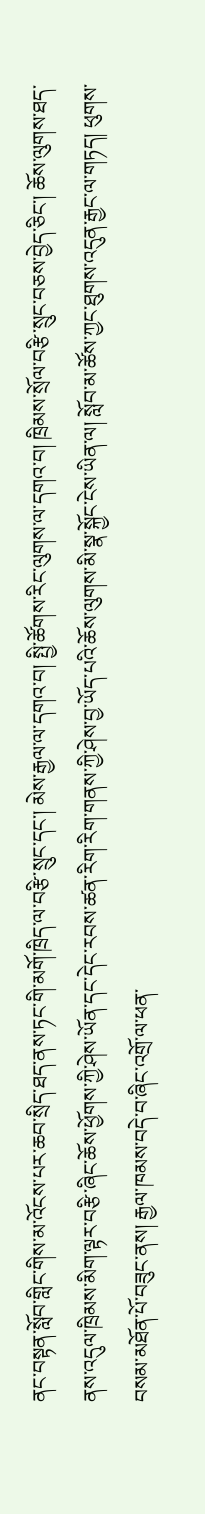ནང་བསྟན་སློབ་གླིང་གིས་མ་འོངས་པར་ཆབ་སྲིད་ཐད་ནས་ཏང་གི་མགོ་ཁྲིད་ལ་བརྩི་སྲུང་དང་། མེས་རྒྱལ་ལ་དགའ་བ། སྤྱི་ཚོགས་རིང་ལུགས་ལ་དགའ་བ། ཁྲིམས་སྲོལ་བརྩི་སྲུང་བཅས་བྱེད་ཅིང་། ཆོས་ལུགས་ཐད་ནས་འདུལ་ཁྲིམས་མིག་ལྟར་བརྩི་ཞིང་ཆོས་ཕྱོགས་ཀྱི་ཤེས་ཡོན་དང་དེང་རབས་ཚན་རིག་རིག་གནས་ཀྱི་ཤེས་བྱ་ཡོད་པའི་ཆོས་ལུགས་མི་སྣ་སྐྱོང་ངེས་ཡིན་ལ། སློབ་མ་ཚོས་ཀྱང་ཐུགས་འདུན་རྒྱང་ལ་གཏད། ཕུགས་བསམ་མཐོན་པོ་བཟུང་ནས། རྒྱལ་ཁམས་བདེ་བ་ཞིང་འགྲོ་ལ་ཕན་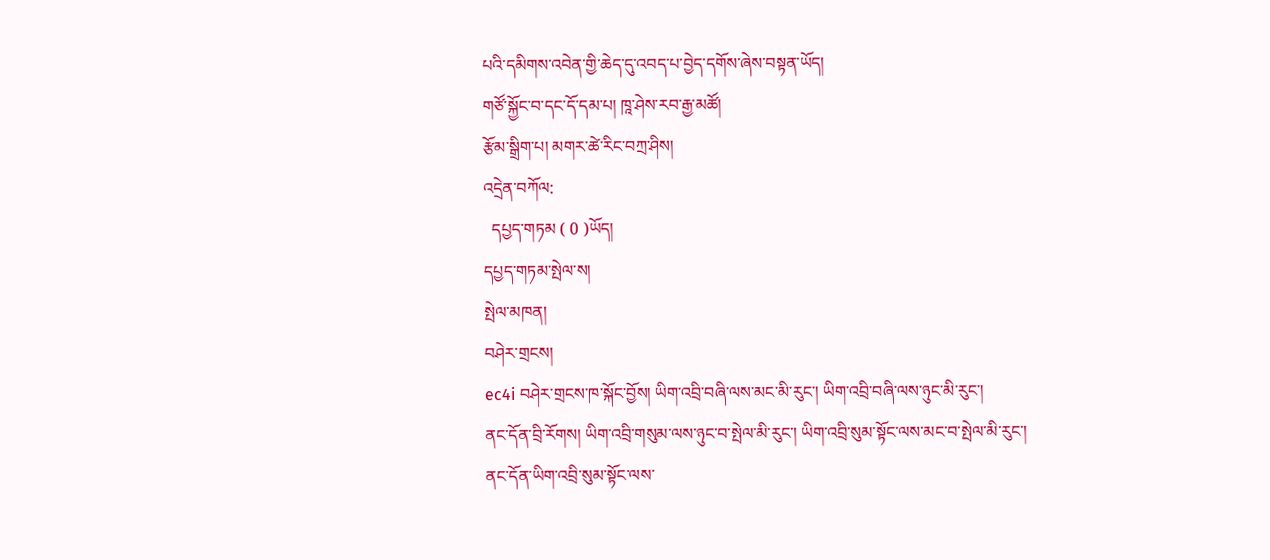པའི་དམིགས་འབེན་གྱི་ཆེད་དུ་འབད་པ་བྱེད་དགོས་ཞེས་བསྟན་ཡོད།
གཙོ་སྐྱོང་བ་དང་དོ་དམ་པ། ཁཱ་ཤེས་རབ་རྒྱ་མཚོ།
རྩོམ་སྒྲིག་པ། མགར་ཚེ་རིང་བཀྲ་ཤིས།
འདྲེན་བཀོལ:
  དཔྱད་གཏམ ( 0 )ཡོད།
དཔྱད་གཏམ་སྤེལ་ས།
སྤེལ་མཁན།
བཤེར་གྲངས།
ec4i བཤེར་གྲངས་ཁ་སྐོང་བྱོས། ཡིག་འབྲི་བཞི་ལས་མང་མི་རུང་། ཡིག་འབྲི་བཞི་ལས་ཉུང་མི་རུང་།
ནང་དོན་བྲི་རོགས། ཡིག་འབྲི་གསུམ་ལས་ཉུང་བ་སྤེལ་མི་རུང་། ཡིག་འབྲི་སུམ་སྟོང་ལས་མང་བ་སྤེལ་མི་རུང་།
ནང་དོན་ཡིག་འབྲི་སུམ་སྟོང་ལས་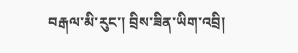བརྒལ་མི་རུང་། བྲིས་ཟིན་ཡིག་འབྲི།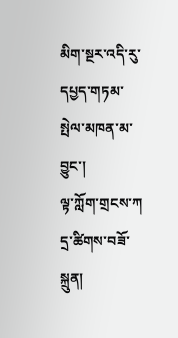མིག་སྔར་འདི་རུ་དཔྱད་གཏམ་སྤེལ་མཁན་མ་བྱུང་།
ལྟ་ཀློག་གྲངས་ཀ
དྲ་ཚིགས་བཟོ་སྐྲུན།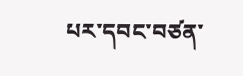པར་དབང་བཙན་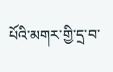པོའི་མགར་གྱི་དྲ་བ་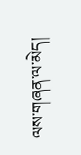ལས་གཞན་ལ་མེད།